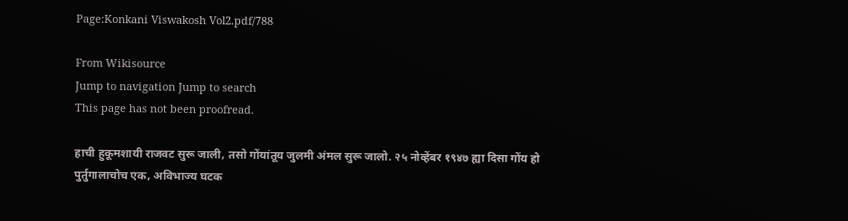Page:Konkani Viswakosh Vol2.pdf/788

From Wikisource
Jump to navigation Jump to search
This page has not been proofread.

हाची हुकूमशायी राजवट सुरू जाली, तसो गोंयांतूय जुलमी अंमल सुरू जालो. २५ नोव्हेंबर १९४७ ह्या दिसा गोंय हो पुर्तुगालाचोच एक, अविभाज्य घटक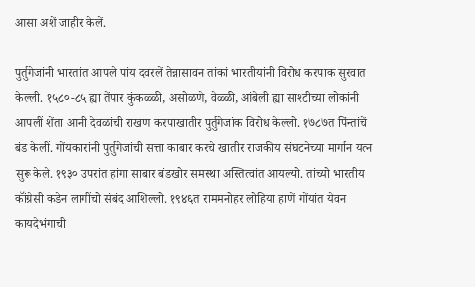आसा अशें जाहीर केलें.

पुर्तुगेजांनी भारतांत आपले पांय दवरलें तेन्नासावन तांकां भारतीयांनी विरोध करपाक सुरवात केल्ली. १५८०-८५ ह्या तेंपार कुंकळ्ळी, असोळणे, वेळ्ळी, आंबेली ह्या साश्टीच्या लोकांनी आपलीं शेंता आनी देवळांची राखण करपाखातीर पुर्तुगेजांक विरोध केल्लो. १७८७त पिंन्तांचें बंड केलीं. गोंयकारांनी पुर्तुगेजांची सत्ता काबार करचे खातीर राजकीय संघटनेच्या मार्गान यत्न सुरू केले. १९३० उपरांत हांगा साबार बंडखोर समस्था अस्तित्वांत आयल्यो. तांच्यो भारतीय कॉंग्रेसी कडेन लागींचो संबंद आशिल्लो. १९४६त राममनोहर लोहिया हाणें गोंयांत येवन कायदेभंगाची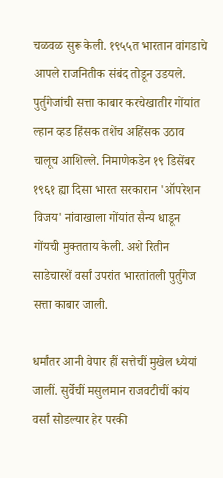चळवळ सुरू केली. १९५५त भारतान वांगडाचे आपले राजनितीक संबंद तोडून उडयले. पुर्तुगेजांची सत्ता काबार करचेखातीर गोंयांत ल्हान व्हड हिंसक तशेंच अहिंसक उठाव चालूच आशिल्ले. निमाणेकडेन १९ डिसेंबर १९६१ ह्या दिसा भारत सरकारान 'ऑपरेशन विजय' नांवाखाला गोंयांत सैन्य धाडून गोंयची मुक्तताय केली. अशे रितीन साडेचारशें वर्सां उपरांत भारतांतली पुर्तुगेज सत्ता काबार जाली.

धर्मांतर आनी वेपार हीं सत्तेचीं मुखेल ध्येयां जालीं. सुर्वेचीं मसुलमान राजवटीचीं कांय वर्सां सोडल्यार हेर परकी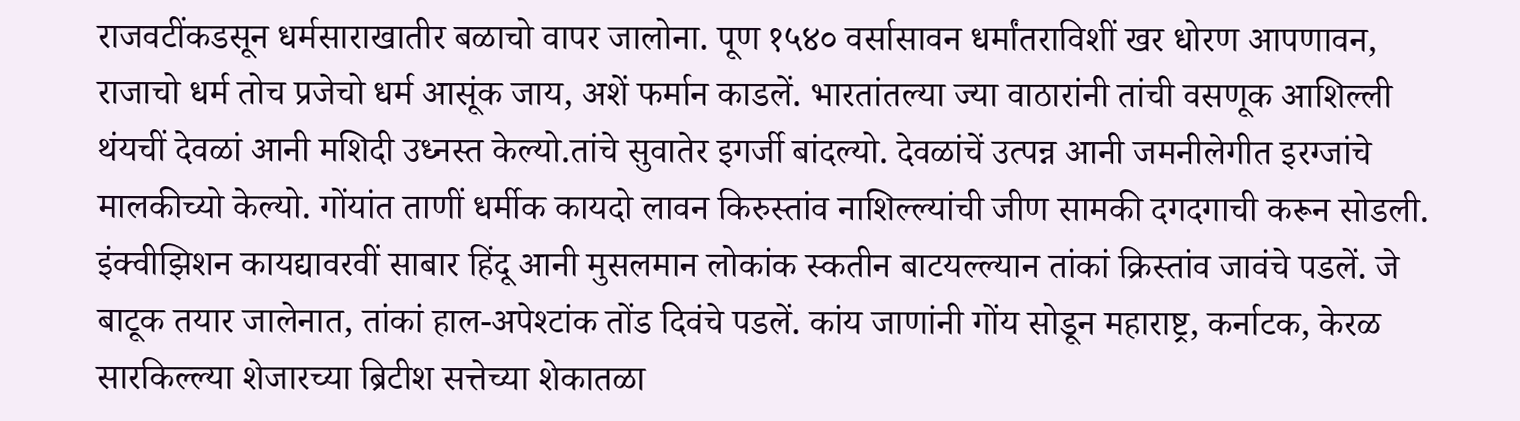राजवटींकडसून धर्मसाराखातीर बळाचो वापर जालोना. पूण १५४० वर्सासावन धर्मांतराविशीं खर धोरण आपणावन, राजाचो धर्म तोच प्रजेचो धर्म आसूंक जाय, अशें फर्मान काडलें. भारतांतल्या ज्या वाठारांनी तांची वसणूक आशिल्ली थंयचीं देवळां आनी मशिदी उध्नस्त केल्यो.तांचे सुवातेर इगर्जी बांदल्यो. देवळांचें उत्पन्न आनी जमनीलेगीत इरग्जांचे मालकीच्यो केल्यो. गोंयांत ताणीं धर्मीक कायदो लावन किरुस्तांव नाशिल्ल्यांची जीण सामकी दगदगाची करून सोडली. इंक्वीझिशन कायद्यावरवीं साबार हिंदू आनी मुसलमान लोकांक स्कतीन बाटयल्ल्यान तांकां क्रिस्तांव जावंचे पडलें. जे बाटूक तयार जालेनात, तांकां हाल-अपेश्टांक तोंड दिवंचे पडलें. कांय जाणांनी गोंय सोडून महाराष्ट्र, कर्नाटक, केरळ सारकिल्ल्या शेजारच्या ब्रिटीश सत्तेच्या शेकातळा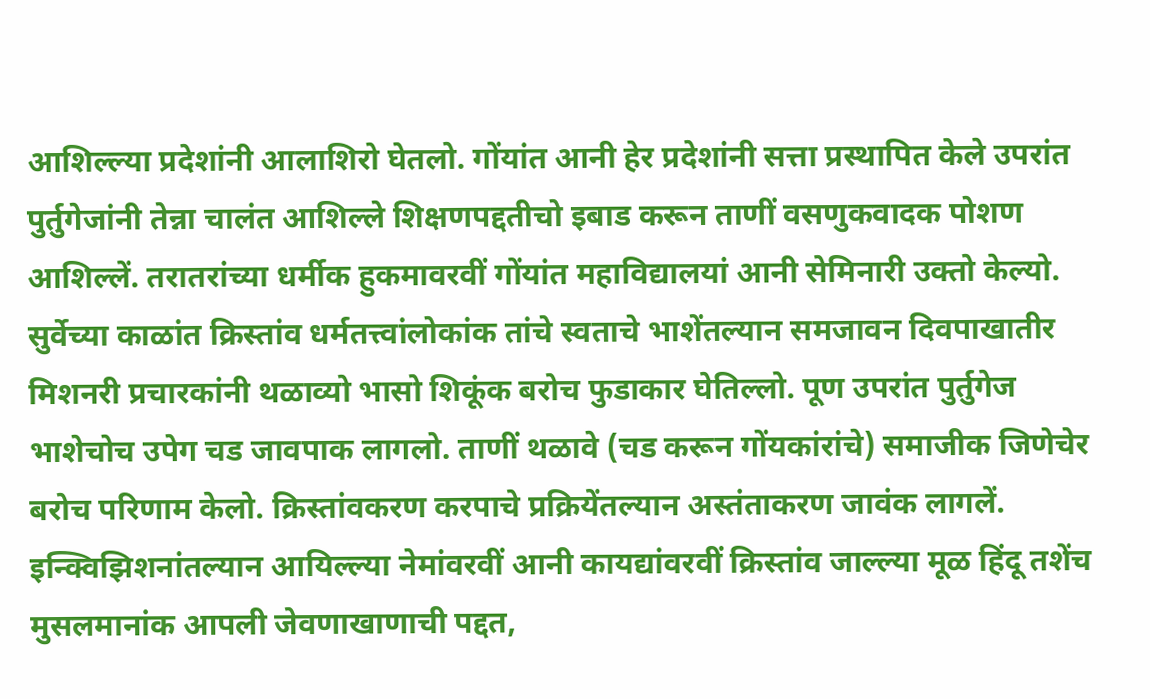आशिल्ल्या प्रदेशांनी आलाशिरो घेतलो. गोंयांत आनी हेर प्रदेशांनी सत्ता प्रस्थापित केले उपरांत पुर्तुगेजांनी तेन्ना चालंत आशिल्ले शिक्षणपद्दतीचो इबाड करून ताणीं वसणुकवादक पोशण आशिल्लें. तरातरांच्या धर्मीक हुकमावरवीं गोंयांत महाविद्यालयां आनी सेमिनारी उक्तो केल्यो. सुर्वेच्या काळांत क्रिस्तांव धर्मतत्त्वांलोकांक तांचे स्वताचे भाशेंतल्यान समजावन दिवपाखातीर मिशनरी प्रचारकांनी थळाव्यो भासो शिकूंक बरोच फुडाकार घेतिल्लो. पूण उपरांत पुर्तुगेज भाशेचोच उपेग चड जावपाक लागलो. ताणीं थळावे (चड करून गोंयकांरांचे) समाजीक जिणेचेर बरोच परिणाम केलो. क्रिस्तांवकरण करपाचे प्रक्रियेंतल्यान अस्तंताकरण जावंक लागलें. इन्क्विझिशनांतल्यान आयिल्ल्या नेमांवरवीं आनी कायद्यांवरवीं क्रिस्तांव जाल्ल्या मूळ हिंदू तशेंच मुसलमानांक आपली जेवणाखाणाची पद्दत,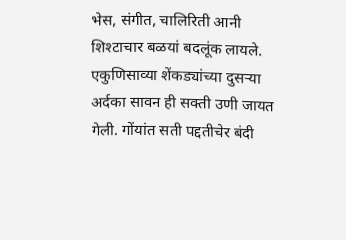भेस, संगीत, चालिरिती आनी शिश्टाचार बळयां बदलूंक लायले. एकुणिसाव्या शेंकड्यांच्या दुसऱ्या अर्दका सावन ही सक्ती उणी जायत गेली. गोंयांत सती पद्दतीचेर बंदी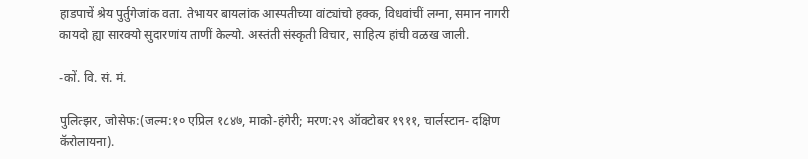हाडपाचें श्रेय पुर्तुगेजांक वता. तेभायर बायलांक आस्पतीच्या वांट्यांचो हक्क, विधवांचीं लग्ना, समान नागरी कायदो ह्या सारक्यो सुदारणांय ताणीं केल्यो. अस्तंती संस्कृती विचार, साहित्य हांची वळख जाली.

-कों. वि. सं. मं.

पुलित्झर, जोसेफ:(जल्म:१० एप्रिल १८४७, माको-हंगेरी; मरण:२९ ऑक्टोबर १९११, चार्लस्टान- दक्षिण कॅरोलायना).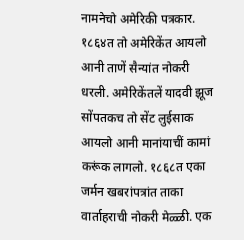नामनेचो अमेरिकी पत्रकार. १८६४त तो अमेरिकेंत आयलो आनी ताणें सैन्यांत नोकरी धरली. अमेरिकेंतलें यादवी झूज सोंपतकच तो सेंट लुईसाक आयलो आनी मानांयाचीं कामां करूंक लागलो. १८६८त एका जर्मन खबरांपत्रांत ताका वार्ताहराची नोकरी मेळ्ळी. एक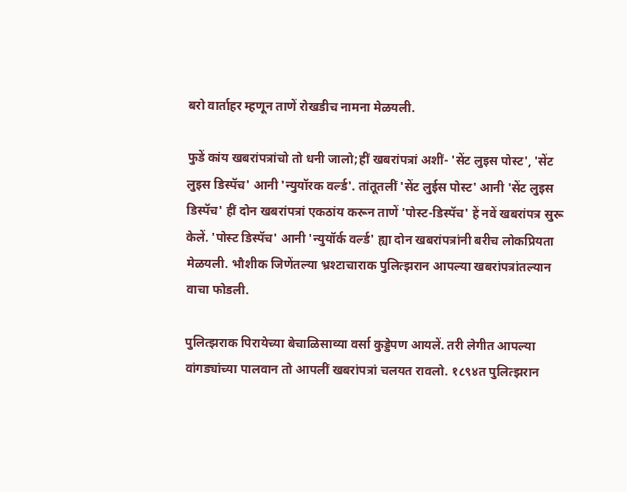बरो वार्ताहर म्हणून ताणें रोखडीच नामना मेळयली.

फुडें कांय खबरांपत्रांचो तो धनी जालो;हीं खबरांपत्रां अशीं- 'सेंट लुइस पोस्ट', 'सेंट लुइस डिस्पॅच' आनी 'न्युयॉरक वर्ल्ड'. तांतूतलीं 'सेंट लुईस पोस्ट' आनी 'सेंट लुइस डिस्पॅच' हीं दोन खबरांपत्रां एकठांय करून ताणें 'पोस्ट-डिस्पॅच' हें नवें खबरांपत्र सुरू केलें. 'पोस्ट डिस्पॅच' आनी 'न्युयॉर्क वर्ल्ड' ह्या दोन खबरांपत्रांनी बरीच लोकप्रियता मेळयली. भौशीक जिणेंतल्या भ्रश्टाचाराक पुलित्झरान आपल्या खबरांपत्रांतल्यान वाचा फोडली.

पुलित्झराक पिरायेच्या बेचाळिसाव्या वर्सा कुड्डेपण आयलें. तरी लेगीत आपल्या वांगड्यांच्या पालवान तो आपलीं खबरांपत्रां चलयत रावलो. १८९४त पुलित्झरान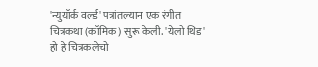'न्युयॉर्क वर्ल्ड' पत्रांतल्यान एक रंगीत चित्रकथा (कॉमिक) सुरू केली. 'येलो थिड' हो हे चित्रकलेचो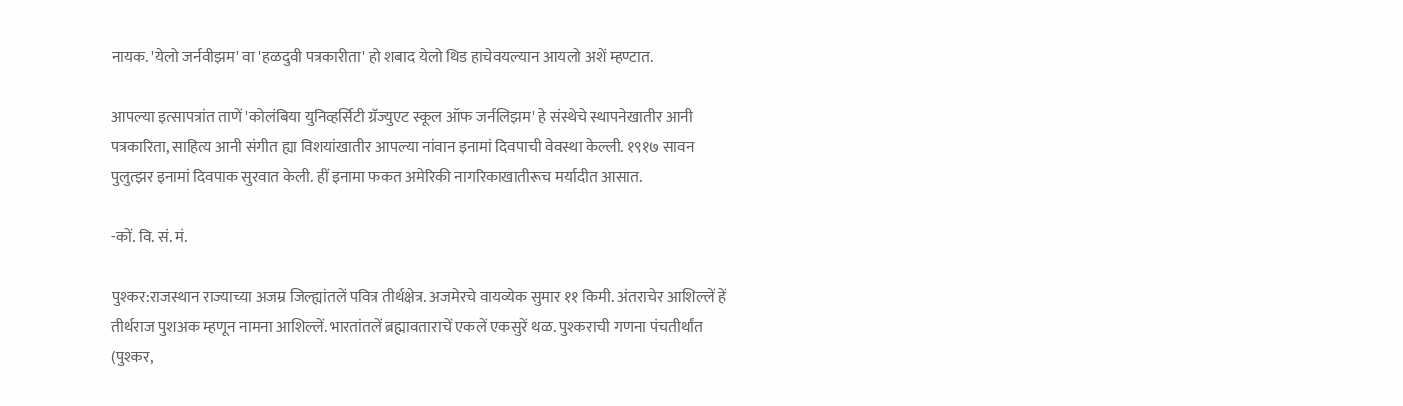नायक. 'येलो जर्नवीझम' वा 'हळदुवी पत्रकारीता' हो शबाद येलो थिड हाचेवयल्यान आयलो अशें म्हण्टात.

आपल्या इत्सापत्रांत ताणें 'कोलंबिया युनिव्हर्सिटी ग्रॅज्युएट स्कूल ऑफ जर्नलिझम' हे संस्थेचे स्थापनेखातीर आनी पत्रकारिता, साहित्य आनी संगीत ह्या विशयांखातीर आपल्या नांवान इनामां दिवपाची वेवस्था केल्ली. १९१७ सावन पुलुत्झर इनामां दिवपाक सुरवात केली. हीं इनामा फकत अमेरिकी नागरिकाखातीरूच मर्यादीत आसात.

-कों. वि. सं. मं.

पुश्कर:राजस्थान राज्याच्या अजम्र जिल्ह्यांतलें पवित्र तीर्थक्षेत्र. अजमेरचे वायव्येक सुमार ११ किमी. अंतराचेर आशिल्लें हें तीर्थराज पुशअक म्हणून नामना आशिल्लें. भारतांतलें ब्रह्मावताराचें एकलें एकसुरें थळ. पुश्कराची गणना पंचतीर्थांत (पुश्कर,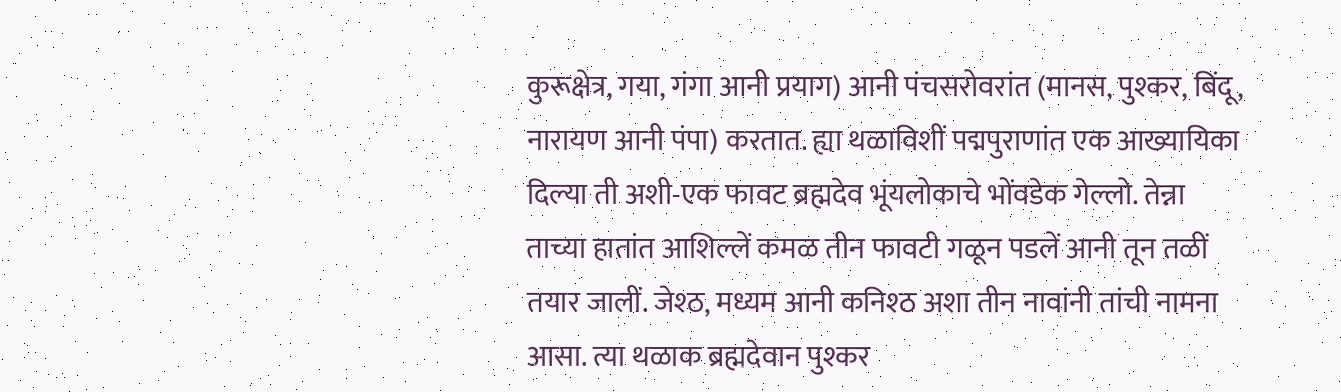कुरूक्षेत्र, गया, गंगा आनी प्रयाग) आनी पंचसरोवरांत (मानस, पुश्कर, बिंदू, नारायण आनी पंपा) करतात. ह्या थळाविशीं पद्मपुराणांत एक आख्यायिका दिल्या ती अशी-एक फावट ब्रह्मदेव भूंयलोकाचे भोंवडेक गेल्लो. तेन्ना ताच्या हातांत आशिल्लें कमळ तीन फावटी गळून पडलें आनी तून तळीं तयार जालीं. जेश्ठ, मध्यम आनी कनिश्ठ अशा तीन नावांनी तांची नामना आसा. त्या थळाक ब्रह्मदेवान पुश्कर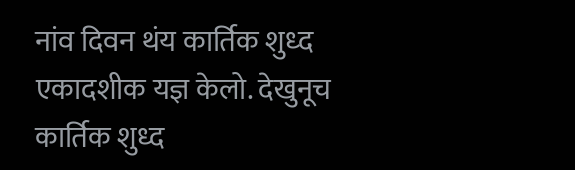नांव दिवन थंय कार्तिक शुध्द एकादशीक यज्ञ केलो. देखुनूच कार्तिक शुध्द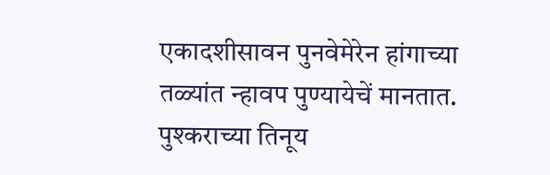एकादशीसावन पुनवेमेरेन हांगाच्या तळ्यांत न्हावप पुण्यायेचें मानतात. पुश्कराच्या तिनूय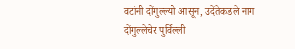वटांनी दोंगुल्ल्यो आसून, उदेंतेकडले नाग दोंगुल्लेचेर पुर्विल्ली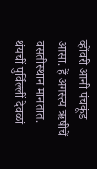व्होंवरी आनी पंचकूंड आसा. हें अगस्त्य ऋषीचें वसतीस्थान मानतात. थंयचीं पुर्विल्लीं देवळां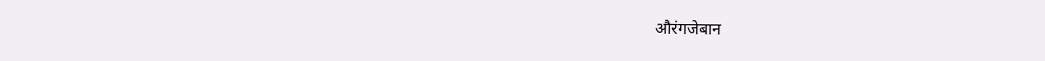औरंगजेबान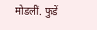मोडलीं. फुडें